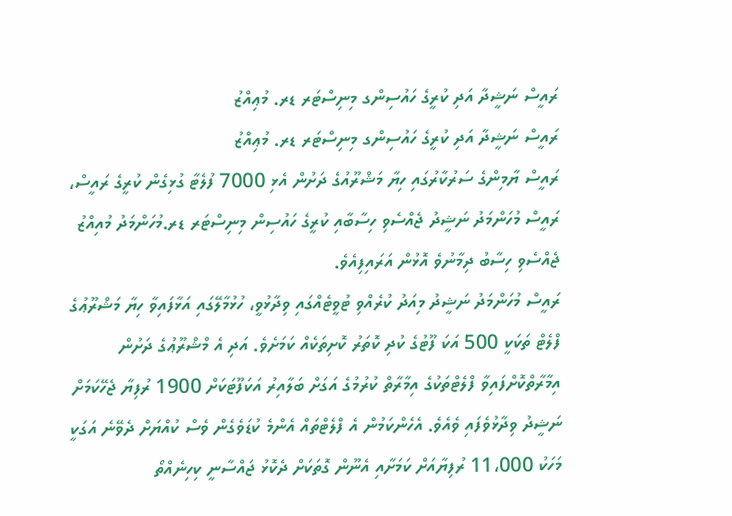ރައީސް ނަޝީދާ އަދި ކުރީގެ ހައުސިންގ މިނިސްޓަރ ޑރ. މުޢިއްޒު
ރައީސް ނަޝީދާ އަދި ކުރީގެ ހައުސިންގ މިނިސްޓަރ ޑރ. މުޢިއްޒު
ރައީސް ޔާމިންގެ ސަރުކާރުގައި ހިޔާ މަޝްރޫއުގެ ދަށުން އެޅި 7000 ފުލެޓާ ގުޅިގެން ކުރީގެ ރައީސް، ރައީސް މުހަންމަދު ނަޝީދު ޖެއްސެވި ހިސާބާއި ކުރީގެ ހައުސިން މިނިސްޓަރ ޑރ.މުހަންމަދު މުއިއްޒު ޖެއްސެވި ހިސާބު ދިމާނުވެ އޮޅުން އަރައިފިއެވެ.
ރައީސް މުހަންމަދު ނަޝީދު މިއަދު ކުރެއްވި ޓުވީޓެއްގައި ވިދާޅުވީ، ހުޅުމާލޭގައި އަޅާފައިވާ ހިޔާ މަޝްރޫޢުގެ ފްލެޓް ތަކަކީ 500 އަކަ ފޫޓުގެ ކުދި ކޮތަރު ކޮށިތަކެއް ކަމަށެވެ. އަދި އެ މްޝްރޫޢުގެ ދަށުން އިމާރާތްކޮށްފައިވާ ފްލެޓްތަކުގެ އިމާރާތް ކުރުމުގެ އަގަށް ބަލާއިރު އަކަފޫޓަކަށް 1900 ރުފިޔާ ޖެހޭކަމަށް ނަޝީދު ވިދާޅުވެފައި ވެއެވެ. އެހެންކަމުން އެ ފްލެޓްތައް އެންމެ ކުޑަވެގެން ވެސް ކުއްޔަށް ދެވޭނެ އަގަކީ މަހަކު 11،000 ރުފިޔާއަށް ކަމަށާއި އެނޫން ގޮތަކަށް ދެކޮޅު ޖައްސާނީ ކިހިނެއްތޯ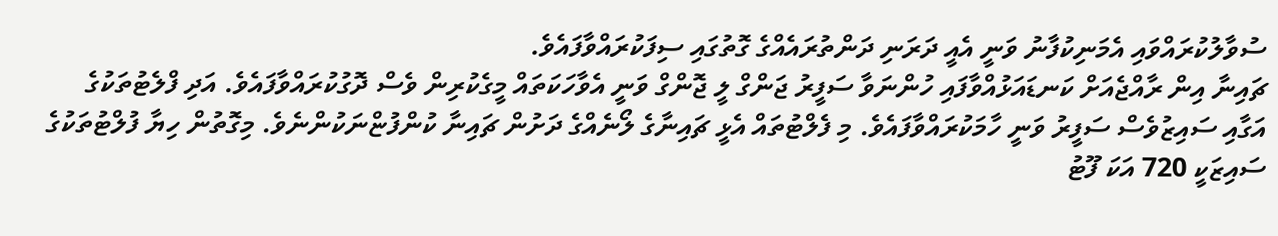ސުވާލުކުރައްވައި އެމަނިކުފާނު ވަނީ އެއީ ދަރަނި ދަންތުރައެއްގެ ގޮތުގައި ސިފަކުރައްވާފައެވެ.
ޗައިނާ އިން ރާއްޖެއަށް ކަނޑައަޅުއްވާފައި ހުންނަވާ ސަފީރު ޖަންގް ލީ ޖޮންގް ވަނީ އެވާހަކަތައް މީގެކުރިން ވެސް ދޮގުކުރައްވާފައެވެ. އަދި ފްލެޓުތަކުގެ އަގާއި ސައިޒުވެސް ސަފީރު ވަނީ ހާމަކުރައްވާފައެވެ. މި ފެލްޓުތައް އެޅީ ޗައިނާގެ ލޯނެއްގެ ދަށުން ޗައިނާ ކުންފުޏްނަކުންނެވެ. މިގޮތުން ހިޔާ ފުލްޓުތަކުގެ ސައިޒަކީ 720 އަކަ ފޫޓު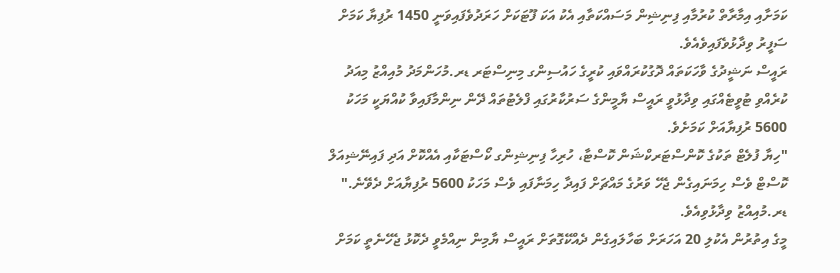ކަމަށާއި އިމާރާތް ކުރުމާއި ފިނިޝިން މަސައްކަތާއި އެކު އަކަ ފޫޓަކަށް ހަރަދުވެފައިވަނީ 1450 ރުފިޔާ ކަމަށް ސަފީރު ވިދާޅުވެފައިވެއެވެ.
ރައީސް ނަޝީދުގެ ވާހަކަތައް ދޮގުކުރައްވައި ކުރީގެ ހައުސިންގ މިނިސްޓަރ ޑރ.މުހަންމަދު މުއިއްޒު މިއަދު ކުރެއްވި ޓުވީޓެއްގައި ވިދާޅުވީ ރައީސް ޔާމީންގެ ސަރުކާރުގައި ފްލެޓުތައް ދޭން ނިންމާފައިވާ ކުއްޔަކީ މަހަކު 5600 ރުފިޔާއަށް ކަމަށެވެ.
"ހިޔާ ފުލެޓް ތަކުގެ ކޮންސްޓަރކްޝަން ކޮސްޓާ، ހުރިހާ ފިނިޝިންގ ކޯސްޓަކާއި އެއްކޮށް އަދި ފައިނޭޝިއަލް ކޮސްޓް ވެސް ހިމަނައިގެން ޖެހޭ ވަރުގެ މައްޗަށް ފައިދާ ހިމަނާފައި ވެސް މަހަކު 5600 ރުފިޔާއަށް ދެވޭނެ." ޑރ.މުއިއްޒު ވިދާޅުވިއެވެ.
މީގެ އިތުރުން އެކުލި 20 އަހަރަށް ބަހާލައިގެން ދެއްކޭގޮތަށް ރައީސް ޔާމިން ނިއްމެވީ ދެކޮޅު ޖެހޭނެތީ ކަމަށް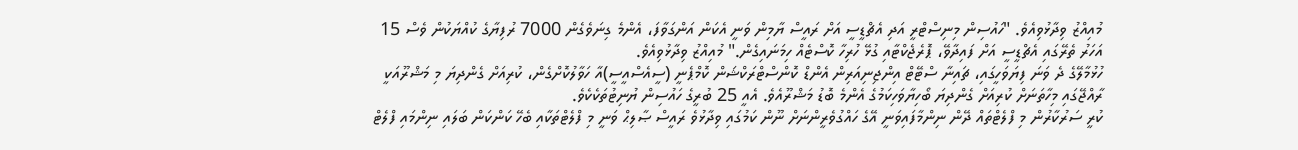މުއިއްޒު ވިދާޅުވިއެވެ. "ހައުސިން މިނިސްޓްރީ އަދި އެޗްޑީސީ އަށް ރައީސް ޔާމިން ވަނީ އެކަން އަންގަވާފަ، އެންމެ ގިނަވެގެން 7000 ރުފިޔާގެ ކުއްޔަކުން ވެސް 15 އަހަރު ތެރޭގައި އެޗްޑީސީ އަށް ފައިދާވޭ، ޕޮރެޖެކްޓާއި ގުޅޭ ހުރިހާ ކޮސްޓެއް ހިމަނައިގެން." މުއިއްޒު ވިދާޅުވިއެވެ.
ހުޅުމާލޭގެ ދެ ވަނަ ފިޔަވަހީގައި، ޗައިނާ ސްޓޭޓް އިންޖިނިއަރިން އެންޑް ކޮންސްޓްރަކްޝަން ކޮމްޕެނީ (ސީއެސްއީސީ)އާ ހަވާލުކޮށްގެން، ކުރިއަށް ގެންދިޔަ މި މަޝްރޫއަކީ ރާއްޖޭގައި މިހާތަނަށް ކުރިއަށް ގެންދިޔަ ބޯހިޔާވަހިކަމުގެ އެންމެ ބޮޑު މަޝްރޫއެވެ. އެއީ 25 ބުރީގެ ހައުސިން ޔުނިޓުތަކެކެވެ.
ކުރީ ސަރުކާރުން މި ފްލެޓްތައް ދޭން ނިންމާފައިވަނީ އޭގެ ހައްގުވެރީންނަށް ނޫން ކަމުގައި ވިދާޅުވެ ރައީސް ޞާލިޙް ވަނީ މި ފްލެޓްތަކާއި ބެހޭ ކަންކަން ބަލައި ނިންމައި ފްލެޓް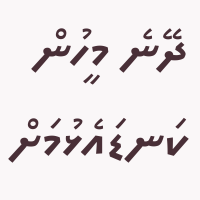ދޭނެ މީހުން ކަނޑައެޅުމަށް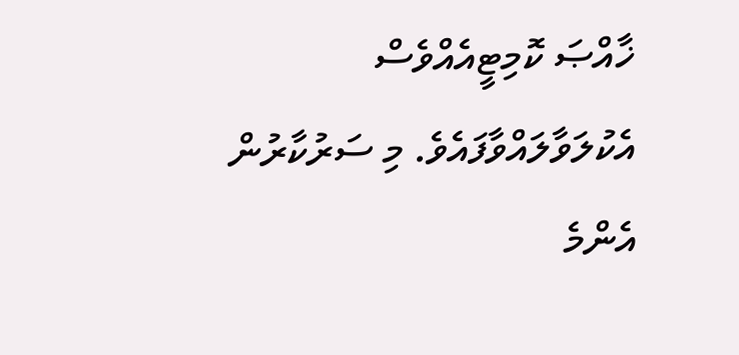ޚާއްޞަ ކޮމިޓީއެއްވެސް އެކުލަވާލައްވާފައެވެ. މި ސަރުކާރުން އެންމެ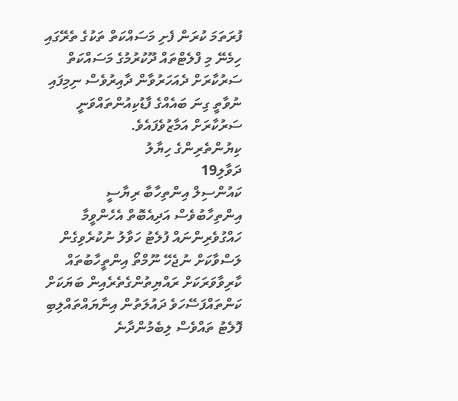ފުރަތަމަ ކުރަން ފެށި މަސައްކަތް ތަކުގެ ތެރޭގައި ހިމެނޭ މި ފްލެޓްތައް ދޫކުރުމުގެ މަސައްކަތް ސަރުކާރަށް ދެއަހަރުވާން ދާއިރުވެސް ނިމިފައި ނުވާތީ ގިނަ ބައެއްގެ ފާޑުކިއުންތައްވަނީ ސަރުކާރަށް އަމާޒުވެފައެވެ.
ކިޔުންތެރިންގެ ހިޔާލު
ދަވާލި19
ކައުންސިލް އިންތިހާބާ ރިޔާސީ އިންތިހާބުވެސް އަދިއެބޮތް އެހެންވީމާ ހައްގުވެރިންނައް ފުލެޓު ހަވާލު ނުކުރެވިގެން ލަސްވާކަށް ނުޖެހޭ ނޫމްތޯ އިންތީހާބުތައް ކާރިވާވަރަކަށް ރައްޔިތުންގެތެރެއިން ބަޔަކަށް ކަންތައްފަސޭހަވެ ދައުލަތުން އިނާޔައްތައްލިބި ފޮލެޓު ތައްވެސް ލިބެމުންދާނެ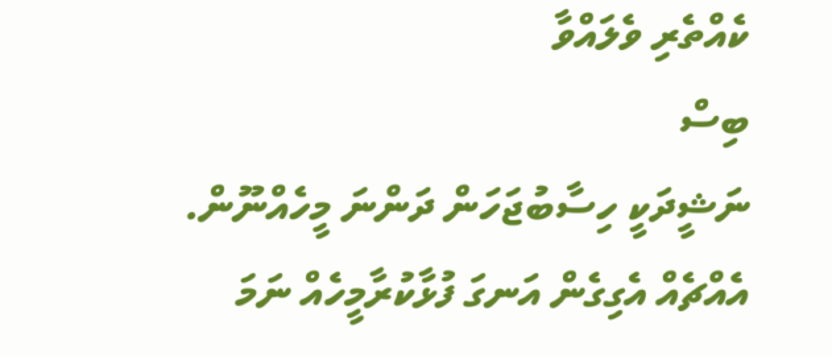ކެއްތެރި ވެލައްވާ
ބިސް
ނަޝީދަކީ ހިސާބުޖަހަން ދަންނަ މީހެއްނޫން. އެއްޗެއް އެގިގެން އަނގަ ފުޅާކުރާމީހެއް ނަމަ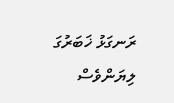ރަނގަޅު ޚަބަރުގަ ލިޔަންވެސް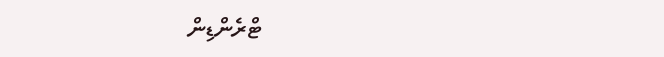ޓްރެންޑިން